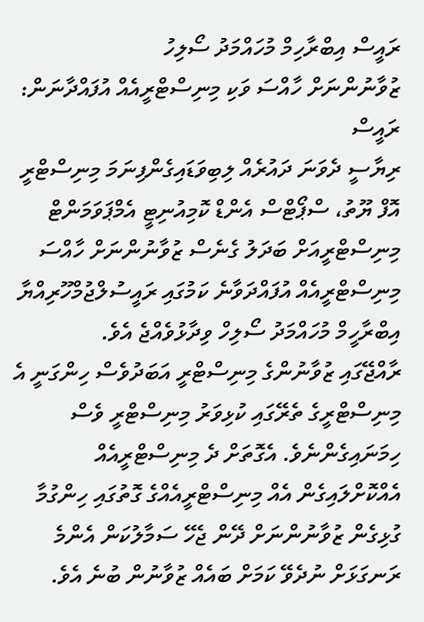ރައީސް އިބްރާހިމް މުހައްމަދު ސޯލިހު
ޒުވާނުންނަށް ހާއްސަ ވަކި މިނިސްޓްރީއެއް އުފައްދާނަން: ރައީސް
ރިޔާސީ ދެވަނަ ދައުރެއް ލިބިވަޑައިގެންފިނަމަ މިނިސްޓްރީ އޮފް ޔޫތު، ސްޕޯޓްސް އެންޑް ކޮމިއުނިޓީ އެމްޕަވަމަންޓް މިނިސްޓްރީއަށް ބަދަލު ގެނެސް ޒުވާނުންނަށް ހާއްސަ މިނިސްޓްރީއެއް އުފައްދަވާނެ ކަމުގައި ރައީސުލްޖުމްހޫރިއްޔާ އިބްރާހީމް މުހައްމަދު ސޯލިހް ވިދާޅުވެއްޖެ އެވެ.
ރާއްޖޭގައި ޒުވާނުންގެ މިނިސްޓްރީ އަބަދުވެސް ހިންގަނީ އެ މިނިސްޓްރީގެ ތެރޭގައި ކުޅިވަރު މިނިސްޓްރީ ވެސް ހިމަނައިގެންނެވެ. އެގޮތަށް ދެ މިނިސްޓްރީއެއް އެއްކޮށްލައިގެން އެއް މިނިސްޓްރީއެއްގެ ގޮތުގައި ހިންގުމާ ގުޅިގެން ޒުވާނުންނަށް ދޭން ޖެހޭ ސަމާލުކަން އެންމެ ރަނގަޅަށް ނުދެވޭ ކަމަށް ބައެއް ޒުވާނުން ބުނެ އެވެ.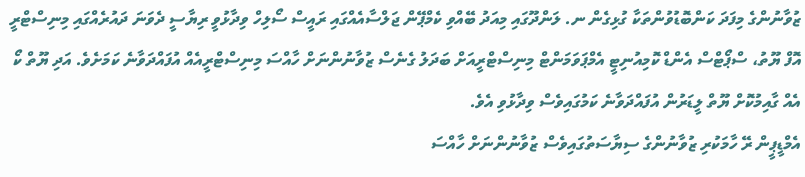ޒުވާނުންގެ މިފަދަ ކަންބޮޑުވުންތަކާ ގުޅިގެން ނ. ލަންދޫގައި މިއަދު ބޭއްވި ކެމްޕޭން ޖަލްސާއެއްގައި ރައީސް ސޯލިހް ވިދާޅުވީ ރިޔާސީ ދެވަނަ ދައުރެއްގައި މިނިސްޓްރީ އޮފް ޔޫތު، ސްޕޯޓްސް އެންޑް ކޮމިއުނިޓީ އެމްޕަވަމަންޓް މިނިސްޓްރީއަށް ބަދަލު ގެނެސް ޒުވާނުންނަށް ހާއްސަ މިނިސްޓްރީއެއް އުފައްދަވާނެ ކަމަށެވެ. އަދި ޔޫތް ކޯ އެއް ގާއިމުކޮށް ޔޫތް ލީޑަރުން އުފައްދަވާނެ ކަމުގައިވެސް ވިދާޅުވި އެވެ.
އެމްޑީޕީން ރޭ ހާމަކުރި ޒުވާނުންގެ ސިޔާސަތުގައިވެސް ޒުވާނުންނަށް ހާއްސަ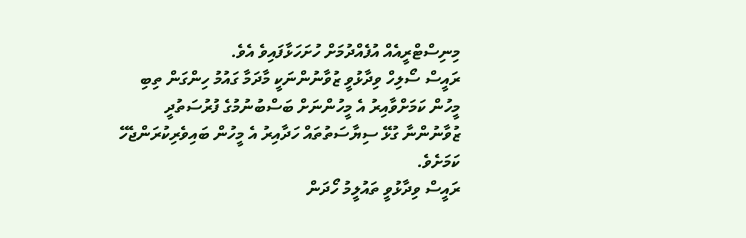މިނިސްޓްރީއެއް އުފެއްދުމަށް ހުށަހަޅާފައިވެ އެވެ.
ރައީސް ސޯލިހް ވިދާޅުވީ ޒުވާނުންނަކީ މާދަމާ ގައުމު ހިންގަން ތިބި މީހުން ކަމަށްވާއިރު އެ މީހުންނަށް ބަސްބުނުމުގެ ފުރުސަތުދީ ޒުވާނުންނާ ގުޅޭ ސިޔާސަތުތައް ހަދާއިރު އެ މީހުން ބައިވެރިކުރަންޖެހޭ ކަމަށެވެ.
ރައީސް ވިދާޅުވީ ތައުލީމު ހޯދަން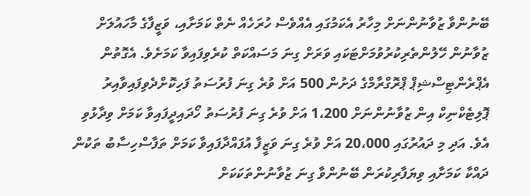ބޭނުންވާ ޒުވާނުންނަށް މިހާރު އެކަމުގައި އެއްވެސް ހުރަހެއް ނެތް ކަމަށާއި، ވަޒީފާގެ މާހައުލަށް ޒުވާނުން ހޭލުންތެރިކުރުވުމަށްޓަކައި ވަރަށް ގިނަ މަސައްކަތް ކުރެވިފައިވާ ކަމަށެވެ. އެގޮތުން އެޕްރެންޓިސްޝިޕް ޕްރޮގްރާމްގެ ދަށުން 500 އަށް ވުރެ ގިނަ ފުރުސަތު ފަހިކޮށްދެވިފައިވާއިރު ޕޮލިޓެކްނިކް އިން ޒުވާނުންނަށް 1،200 އަށް ވުރެ ގިނަ ފުރުސަތު ހޯދައިދީފައިވާ ކަމަށް ވިދާޅުވި އެވެ. އަދި މި ދައުރުގައި 20،000 އަށް ވުރެ ގިނަ ވަޒީފާ އުފައްދާފައިވާ ކަމަށް ތަފާސްހިސާބު ތަކުން ދައްކާ ކަމަށާއި ވިޔަފާރިކުރަން ބޭނުންވާ ގިނަ ޒުވާނުންތަކަކަށް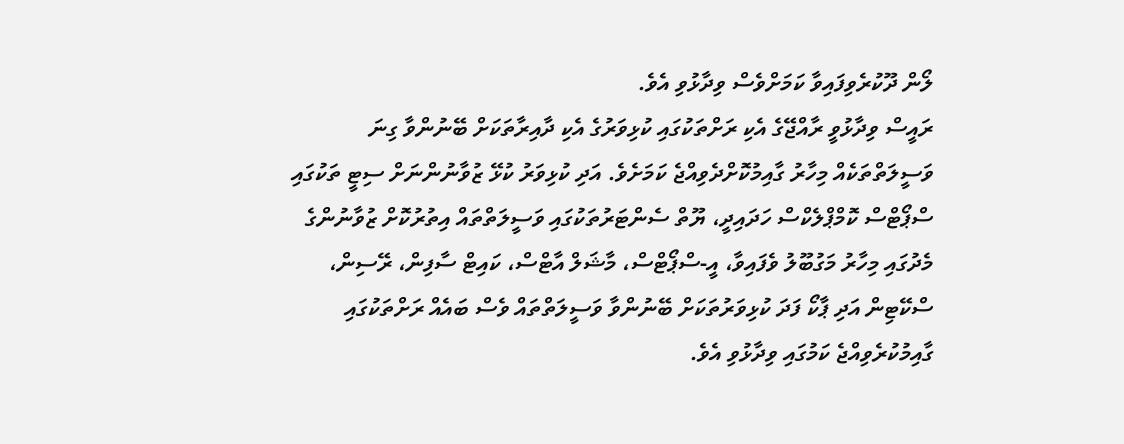ލޯން ދޫކުރެވިފައިވާ ކަމަށްވެސް ވިދާޅުވި އެވެ.
ރައީސް ވިދާޅުވީ ރާއްޖޭގެ އެކި ރަށްތަކުގައި ކުޅިވަރުގެ އެކި ދާއިރާތަކަށް ބޭނުންވާ ގިނަ ވަސީލަތްތަކެއް މިހާރު ގާއިމުކޮށްދެވިއްޖެ ކަމަށެވެ. އަދި ކުޅިވަރު ކުޅޭ ޒުވާނުންނަށް ސިޓީ ތަކުގައި ސްޕޯޓްސް ކޮމްޕްލެކްސް ހަދައިދީ، ޔޫތް ސެންޓަރުތަކުގައި ވަސީލަތްތައް އިތުރުކޮށް ޒުވާނުންގެ މެދުގައި މިހާރު މަގުބޫލު ވެފައިވާ، އީ-ސްޕޯޓްސް، މާޝަލް އާޓްސް، ކައިޓް ސާފިން، ރޭސިން، ސްކޭޓިން އަދި ޕާކޯ ފަދަ ކުޅިވަރުތަކަށް ބޭނުންވާ ވަސީލަތްތައް ވެސް ބައެއް ރަށްތަކުގައި ގާއިމުކުރެވިއްޖެ ކަމުގައި ވިދާޅުވި އެވެ.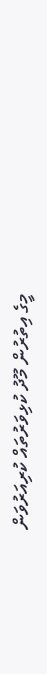މީގެ އިތުރުން މޫދު ކުޅިވަރުތައް ކުރިއަރުވަން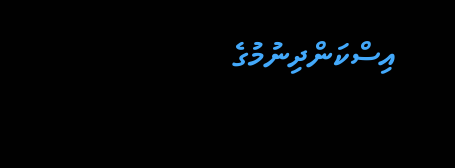އިސްކަންދިނުމުގެ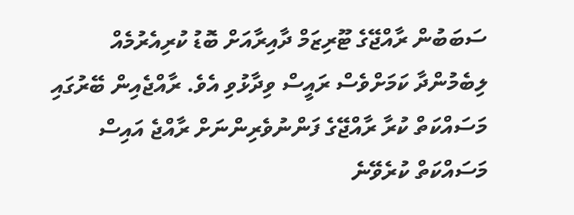ސަބަބުން ރާއްޖޭގެ ޓޫރިޒަމް ދާއިރާއަށް ބޮޑު ކުރިއެރުމެއް ލިބެމުންދާ ކަމަށްވެސް ރައީސް ވިދާޅުވި އެވެ. ރާއްޖެއިން ބޭރުގައި މަސައްކަތް ކުރާ ރާއްޖޭގެ ފަންނުވެރިންނަށް ރާއްޖެ އައިސް މަސައްކަތް ކުރެވޭނެ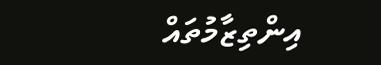އިންތިޒާމުތައް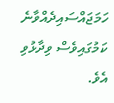ހަމަޖައްސައިދެއްވާނެ ކަމުގައިވެސް ވިދާޅުވި އެވެ.